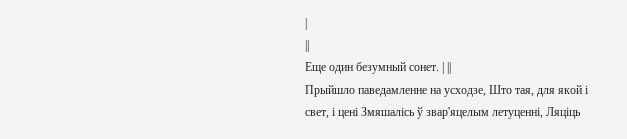|
||
Еще один безумный сонет. | ||
Прыйшло паведамленне на усходзе, Што тая, для якой і свет, і цені Змяшалісь ў звар'яцелым летуценні, Ляціць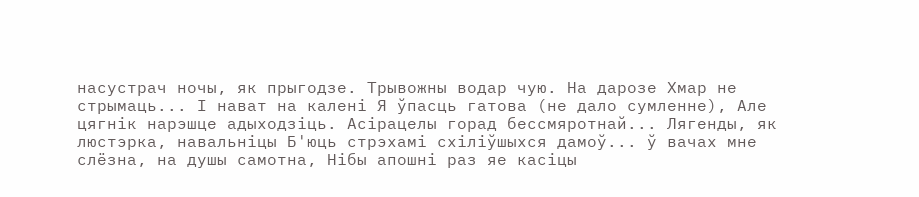насустрач ночы, як прыгодзе. Трывожны водар чую. На дарозе Хмар не стрымаць... І нават на калені Я ўпасць гатова (не дало сумленне), Але цягнік нарэшце адыходзіць. Асірацелы горад бессмяротнай... Лягенды, як люстэрка, навальніцы Б'юць стрэхамі схіліўшыхся дамоў... ў вачах мне слёзна, на душы самотна, Нібы апошні раз яе касіцы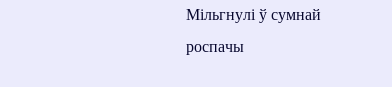Мільгнулі ў сумнай роспачы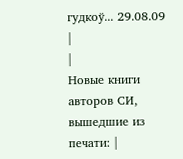гудкоў... 29.08.09
|
|
Новые книги авторов СИ, вышедшие из печати: |